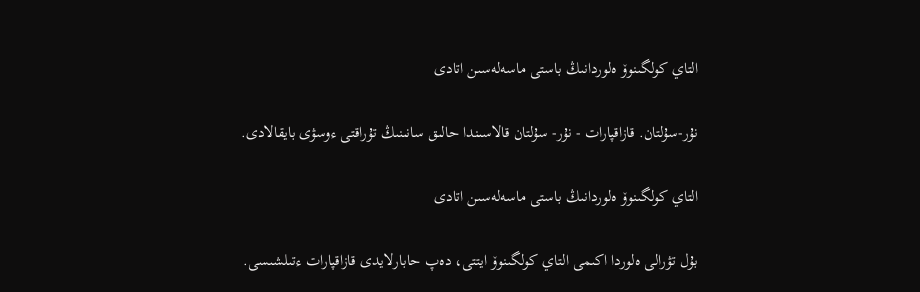التاي كولگىنوۆ ەلوردانىڭ باستى ماسەلەسىن اتادى

نۇر-سۇلتان. قازاقپارات - نۇر- سۇلتان قالاسىندا حالىق سانىنىڭ تۇراقتى ءوسۋى بايقالادى.

التاي كولگىنوۆ ەلوردانىڭ باستى ماسەلەسىن اتادى

بۇل تۋرالى ەلوردا اكىمى التاي كولگىنوۆ ايتتى، دەپ حابارلايدى قازاقپارات ءتىلشىسى.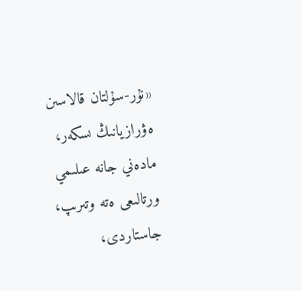«نۇر-سۇلتان قالاسىن ەۋرازيانىڭ ىسكەر، مادەني جانە عىلىمي ورتالىعى ەتە وتىرىپ، جاستاردى،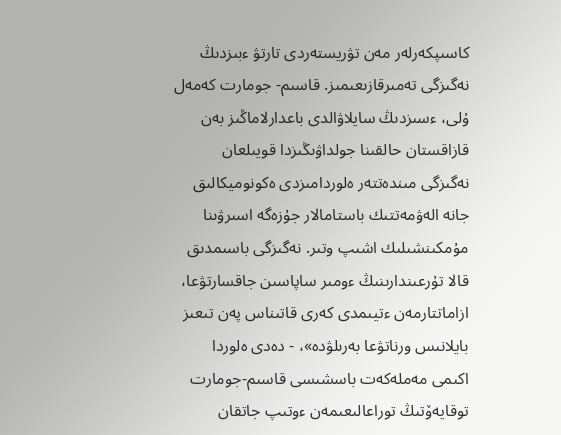كاسىپكەرلەر مەن تۋريستەردى تارتۋ ءبىزدىڭ نەگىزگى تەمىرقازىعىمىز. قاسىم- جومارت كەمەل ۇلى، ءسىزدىڭ سايلاۋالدى باعدارلاماڭىز بەن قازاقستان حالقىنا جولداۋىڭىزدا قويىلعان نەگىزگى مىندەتتەر ەلوردامىزدى ەكونوميكالىق جانە الەۋمەتتىك باستامالار جۇزەگە اسىرۋىنا مۇمكىنشىلىك اشىپ وتىر. نەگىزگى باسىمدىق قالا تۇرعىندارىنىڭ ءومىر ساپاسىن جاقسارتۋعا، ازاماتتارمەن ءتيىمدى كەرى قاتىناس پەن تىعىز بايلانىس ورناتۋعا بەرىلۋدە»، - دەدى ەلوردا اكىمى مەملەكەت باسشىسى قاسىم-جومارت توقايەۆتىڭ توراعالىعىمەن ءوتىپ جاتقان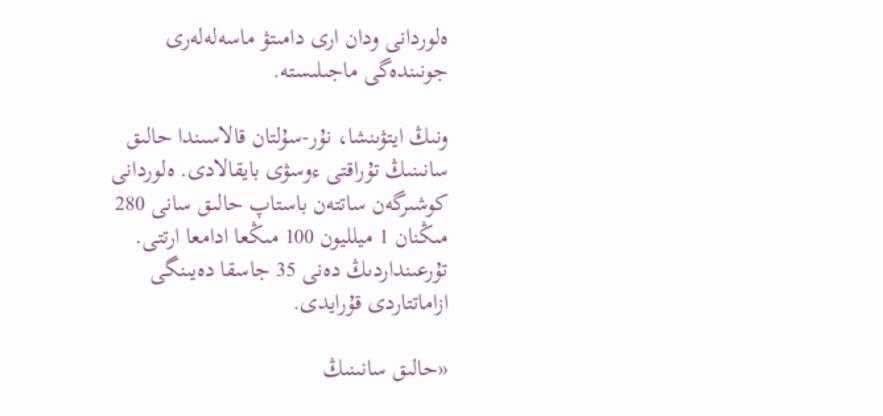ەلوردانى ودان ارى دامىتۋ ماسەلەلەرى جونىندەگى ماجىلىستە.

ونىڭ ايتۋىنشا، نۇر-سۇلتان قالاسىندا حالىق سانىنىڭ تۇراقتى ءوسۋى بايقالادى. ەلوردانى كوشىرگەن ساتتەن باستاپ حالىق سانى 280 مىڭنان 1 ميلليون 100 مىڭعا ادامعا ارتتى. تۇرعىنداردىڭ دەنى 35 جاسقا دەيىنگى ازاماتتاردى قۇرايدى.

«حالىق سانىنىڭ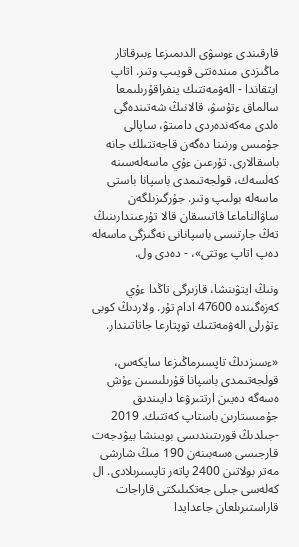قارقىندى ءوسۋى الدىمىزعا ءبىرقاتار ماڭىزدى مىندەتتى قويىپ وتىر. اتاپ ايتقاندا - الەۋمەتتىك ينفراقۇرىلىمعا سالماق ءتۇسۋ، قالانىڭ شەتىندەگى ەلدى مەكەندەردى دامىتۋ، ساپالى جۇمىس ورنىنا دەگەن قاجەتتىلك جانە باسقالارى. تۇرعىن ءۇي ماسەلەسىنە كەلسەك، قولجەتىمدى باسپانا باستى ماسەلە بولىپ وتىر. جۇرگىزىلگەن ساۋالناماعا قاتىسقان قالا تۇرعىندارىنىڭ تەڭ جارتىسى باسپانانى نەگىزگى ماسەلە دەپ اتاپ ءوتتى»، - دەدى ول.

ونىڭ ايتۋىنشا، قازىرگى تاڭدا ءۇي كەزەگىندە 47600 ادام تۇر. ولاردىڭ كوبى ءتۇرلى الەۋمەتتىك توپتارعا جاتاتىندار.

«ءسىزدىڭ تاپسىرماڭىزعا سايكەس، قولجەتىمدى باسپانا قۇرىلىسىن ءۇش ەسەگە دەيىن ارتتىرۋعا دايىندىق جۇمىستارىن باستاپ كەتتىك. 2019 -جىلدىڭ قورىتىندىسى بويىنشا بيۋدجەت قارجىسى ەسەبىنەن 190 مىڭ شارشى مەتر بولاتىن 2400 پاتەر تاپسىرىلادى. ال كەلەسى جىلى جەتكىلىكتى قاراجات قاراستىرىلعان جاعدايدا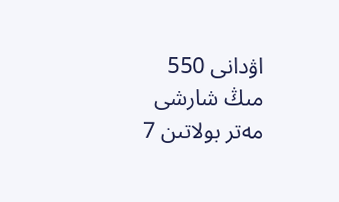اۋدانى 550 مىڭ شارشى مەتر بولاتىن 7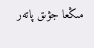مىڭعا جۋىق پاتەر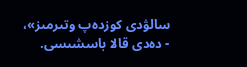سالۋدى كوزدەپ وتىرمىز»، - دەدى قالا باسشىسى.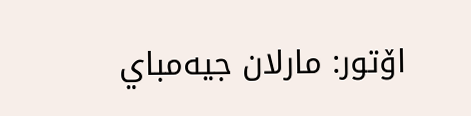اۆتور: مارلان جيەمباي